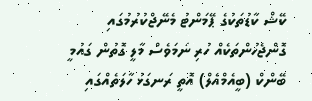ކޭޝް ކާޑުތަކުގެ ޕޭމަންޓު މެނޭޖްކުރުމުގައި ގޮންޖެހުންތަކެއް ހުރި ނަމަވެސް މާލީ ގޮތުން ގައުމީ ބޭންކް (ބީއެމްއެލް) އޮތީ ރަނގަޅު ހާލަތެއްގައި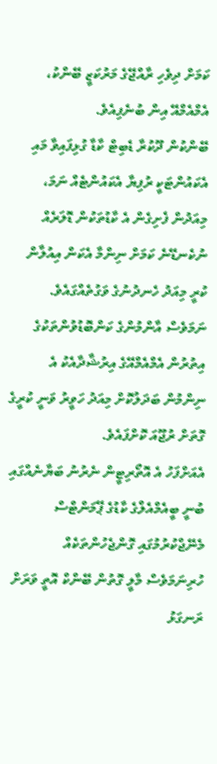ކަމަށް ދިވެހި ރާއްޖޭގެ މަރުކަޒީ ބޭންކު، އެމްއެމްއޭ އިން ބުނެފިއެވެ.
ބޭންކުން ދޫކުރާ ޑެބިޓް ކާޑާ ގުޅިފައިވާ މައި އެކައުންޓަކީ ރުފިޔާ އެކައުންޓެއް ނަމަ، މިއަދުން ފެށިގެން އެ ކާޑުތަކުން ޑޮލަރެއް ނުކެނޑޭނެ ކަމަށް ނިންމާ އެކަން އިއުލާން ކުރީ މިއަދު ހެނދުނުގެ ވަގުތެއްގައެވެ. ނަމަވެސް އާންމުންގެ ކަންބޮޑުވުންތަކުގެ އިތުރުން އެމްއެމްއޭގެ އިރުޝާދާއެކު އެ ނިންމުން ބަދަލުކޮށް މިއަދު ހަވީރު ވަނީ ކުރީގެ ގޮތަށް ރުޖޫއަ ކޮށްފައެވެ.
އެއަށްފަހު އެ އޮތޯރިޓީން ނެރުނު ބަޔާނެއްގައި ބުނީ ބީއެމްއެލްގެ ކާޑުގެ ޕޭމަންޓްސް މެނޭޖްކުރުމުގައި ގޮންޖެހުންތަކެއް ހުރިނަމަވެސް މާލީ ގޮތުން ބޭންކް އޮތީ ވަރަށް ރަނގަޅު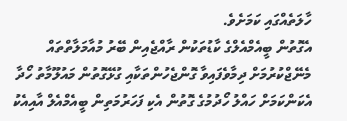ހާލަތެއްގައި ކަމަށެވެ.
އެގޮތުން ބީއެމްއެލްގެ ކާޑުތަކުން ރާއްޖެއިން ބޭރު މުއާމަލާތްތައް މެނޭޖްކުރުމަށް ދިމާވެފައިވާ ގޮންޖެހުންތަކާއި ގުޅޭގޮތުން މައުލޫމާތު ހޯދާ އެކަންކަމަށް ހައްލު ހޯދުމުގެ ގޮތުން އެކި ފަހަރުމަތިން ބީއެމްއެލް އާއިއެކު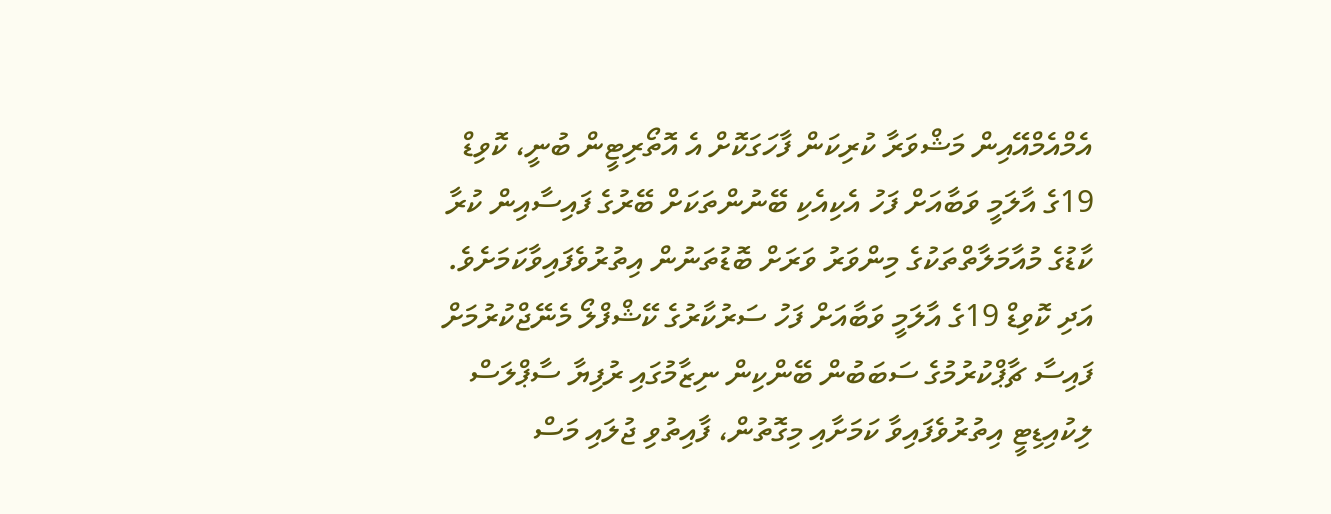އެމްއެމްއޭއިން މަޝްވަރާ ކުރިކަން ފާހަގަކޮށް އެ އޮތޯރިޓީން ބުނީ، ކޮވިޑް 19ގެ އާލަމީ ވަބާއަށް ފަހު އެކިއެކި ބޭނުންތަކަށް ބޭރުގެ ފައިސާއިން ކުރާ ކާޑުގެ މުއާމަލާތްތަކުގެ މިންވަރު ވަރަށް ބޮޑުތަނުން އިތުރުވެފައިވާކަމަށެވެ.
އަދި ކޮވިޑް 19ގެ އާލަމީ ވަބާއަށް ފަހު ސަރުކާރުގެ ކޭޝްފްލޯ މެނޭޖްކުރުމަށް ފައިސާ ޗާޕްކުރުމުގެ ސަބަބުން ބޭންކިން ނިޒާމުގައި ރުފިޔާ ސާޕްލަސް ލިކުއިޑިޓީ އިތުރުވެފައިވާ ކަމަށާއި މިގޮތުން، ފާއިތުވި ޖުލައި މަސް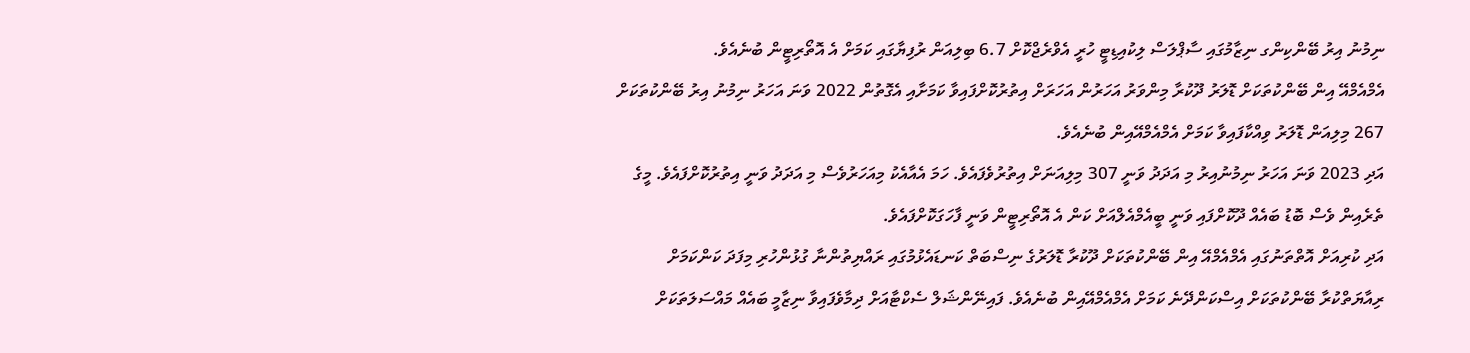ނިމުނު އިރު ބޭންކިންގ ނިޒާމުގައި ސާޕްލަސް ލިކުއިޑިޓީ ހުރީ އެވްރެޖްކޮށް 6.7 ބިލިއަން ރުފިޔާގައި ކަމަށް އެ އޮތޯރިޓީން ބުނެއެވެ.
އެމްއެމްއޭ އިން ބޭންކުތަކަށް ޑޮލަރު ދޫކުރާ މިންވަރު އަހަރުން އަހަރަށް އިތުރުކޮށްފައިވާ ކަމަށާއި އެގޮތުން 2022 ވަނަ އަހަރު ނިމުނު އިރު ބޭންކުތަކަށް 267 މިލިއަން ޑޮލަރު ވިއްކާފައިވާ ކަމަށް އެމްއެމްއޭއިން ބުނެއެވެ.
އަދި 2023 ވަނަ އަހަރު ނިމުނުއިރު މި އަދަދު ވަނީ 307 މިލިއަނަށް އިތުރުވެފައެވެ. ހަމަ އެއާއެކު މިއަހަރުވެސް މި އަދަދު ވަނީ އިތުރުކޮށްފައެވެ. މީގެ ތެރެއިން ވެސް ބޮޑު ބައެއް ދޫކޮށްފައި ވަނީ ބީއެމްއެލްއަށް ކަން އެ އޮތޯރިޓީން ވަނީ ފާހަގަކޮށްފައެވެ.
އަދި ކުރިއަށް އޮތްތަނުގައި އެމްއެމްއޭ އިން ބޭންކުތަކަށް ދޫކުރާ ޑޮލަރުގެ ނިސްބަތް ކަނޑައެޅުމުގައި ރައްޔިތުންނާ ގުޅުންހުރި މިފަދަ ކަންކަމަށް ރިއާޔަތްކުރާ ބޭންކުތަކަށް އިސްކަންދޭނެ ކަމަށް އެމްއެމްއޭއިން ބުނެއެވެ. ފައިނޭންޝަލް ސެކްޓާއަށް ދިމާވެފައިވާ ނިޒާމީ ބައެއް މައްސަލަތަކަށް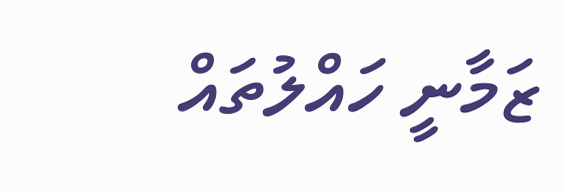ޒަމާނީ ހައްލުތައް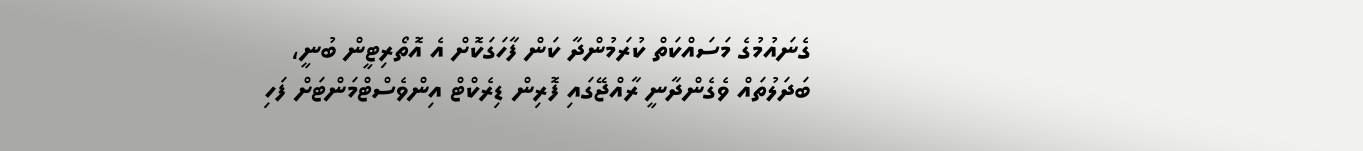ގެނައުމުގެ މަސައްކަތް ކުރަމުންދާ ކަން ފާހަގަކޮށް އެ އޮތޯރިޓީން ބުނީ، ބަދަލުތައް ވެގެންދާނީ ރާއްޖޭގައި ފޮރިން ޑިރެކްޓް އިންވެސްޓްމަންޓަށް ފަހި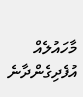މާހައުލެއް އުފެދިގެންދާނެ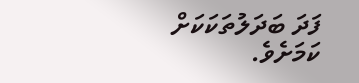ފަދަ ބަދަލުތަކަކަށް ކަމަށެވެ.